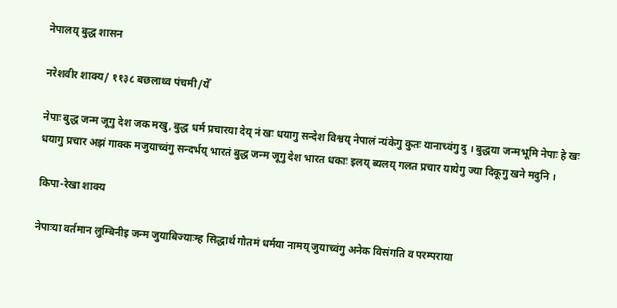नेपालय् बुद्ध शासन

नरेशवीर शाक्य/ ११३८ बछलाथ्व पंचमी/येँ

नेपाः बुद्ध जन्म जूगु देश जक मखु, बुद्ध धर्म प्रचारया देय् नं खः धयागु सन्देश विश्वय् नेपालं न्यंकेगु कुतः यानाच्वंगु दु । बुद्धया जन्मभूमि नेपाः हे खः धयागु प्रचार अझं गाक्क मजुयाच्वंगु सन्दर्भय् भारतं बुद्ध जन्म जूगु देश भारत धकाः इलय् ब्यलय् गलत प्रचार यायेगु ज्या दिकूगु खने मदुनि ।

किपा-रेखा शाक्य

नेपाःया वर्तमान लुम्बिनीइ जन्म जुयाबिज्याःम्ह सिद्धार्थ गौतमं धर्मया नामय् जुयाच्वंगु अनेक विसंगति व परम्पराया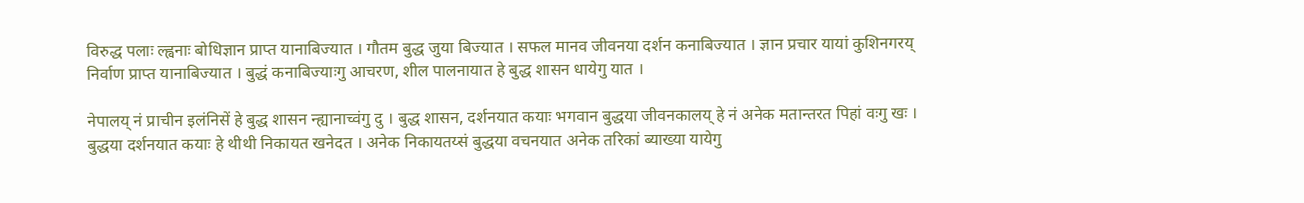विरुद्ध पलाः ल्ह्वनाः बोधिज्ञान प्राप्त यानाबिज्यात । गौतम बुद्ध जुया बिज्यात । सफल मानव जीवनया दर्शन कनाबिज्यात । ज्ञान प्रचार यायां कुशिनगरय् निर्वाण प्राप्त यानाबिज्यात । बुद्धं कनाबिज्याःगु आचरण, शील पालनायात हे बुद्ध शासन धायेगु यात ।

नेपालय् नं प्राचीन इलंनिसें हे बुद्ध शासन न्ह्यानाच्वंगु दु । बुद्ध शासन, दर्शनयात कयाः भगवान बुद्धया जीवनकालय् हे नं अनेक मतान्तरत पिहां वःगु खः । बुद्धया दर्शनयात कयाः हे थीथी निकायत खनेदत । अनेक निकायतय्सं बुद्धया वचनयात अनेक तरिकां ब्याख्या यायेगु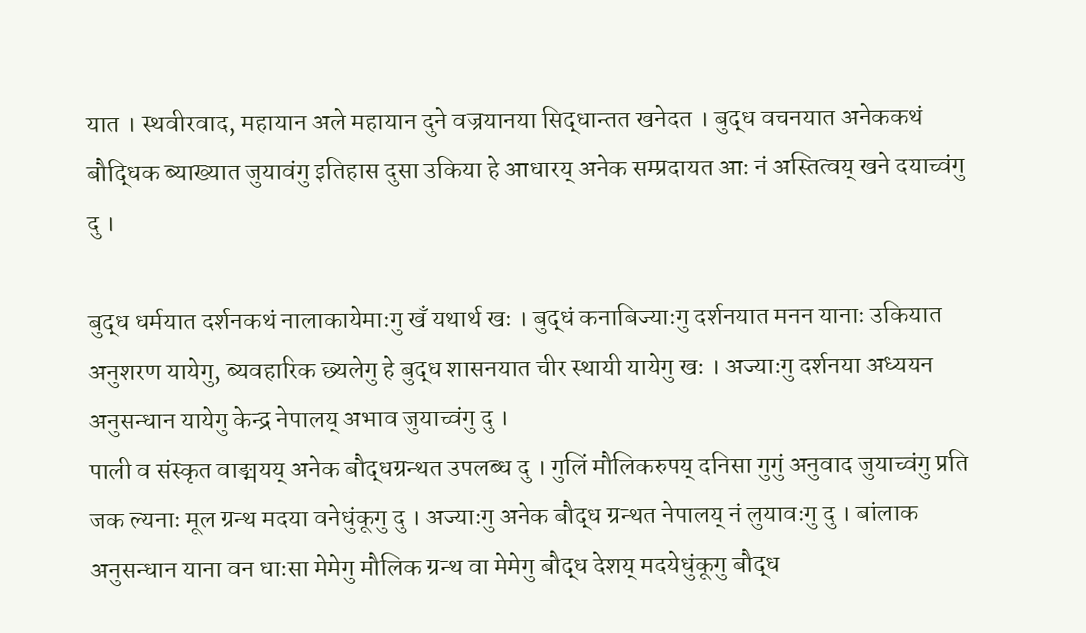यात । स्थवीरवाद, महायान अले महायान दुने वज्रयानया सिद्धान्तत खनेदत । बुद्ध वचनयात अनेककथं बौद्धिक ब्याख्यात जुयावंगु इतिहास दुसा उकिया हे आधारय् अनेक सम्प्रदायत आः नं अस्तित्वय् खने दयाच्वंगु दु ।

बुद्ध धर्मयात दर्शनकथं नालाकायेमाःगु खँ यथार्थ खः । बुद्धं कनाबिज्याःगु दर्शनयात मनन यानाः उकियात अनुशरण यायेगु, ब्यवहारिक छ्यलेगु हे बुद्ध शासनयात चीर स्थायी यायेगु खः । अज्याःगु दर्शनया अध्ययन अनुसन्धान यायेगु केन्द्र नेपालय् अभाव जुयाच्वंगु दु ।
पाली व संस्कृत वाङ्मयय् अनेक बौद्धग्रन्थत उपलब्ध दु । गुलिं मौलिकरुपय् दनिसा गुगुं अनुवाद जुयाच्वंगु प्रति जक ल्यनाः मूल ग्रन्थ मदया वनेधुंकूगु दु । अज्याःगु अनेक बौद्ध ग्रन्थत नेपालय् नं लुयावःगु दु । बांलाक अनुसन्धान याना वन धाःसा मेमेगु मौलिक ग्रन्थ वा मेमेगु बौद्ध देशय् मदयेधुंकूगु बौद्ध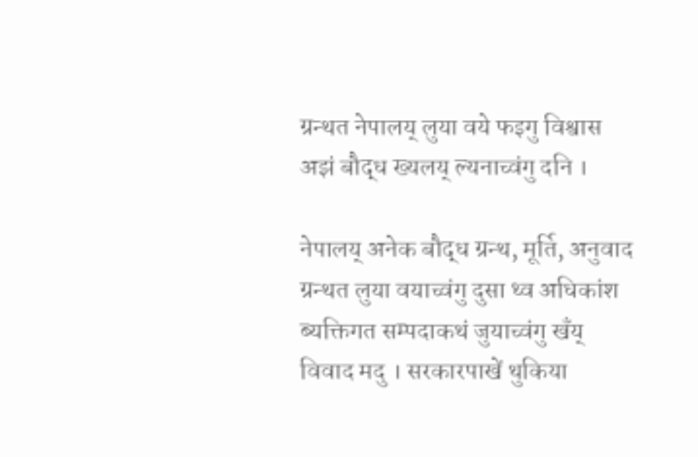ग्रन्थत नेपालय् लुया वये फइगु विश्वास अझं बौद्ध ख्यलय् ल्यनाच्वंगु दनि ।

नेपालय् अनेक बौद्ध ग्रन्थ, मूर्ति, अनुवाद ग्रन्थत लुया वयाच्वंगु दुसा थ्व अधिकांश ब्यक्तिगत सम्पदाकथं जुयाच्वंगु खँय् विवाद मदु । सरकारपाखें थुकिया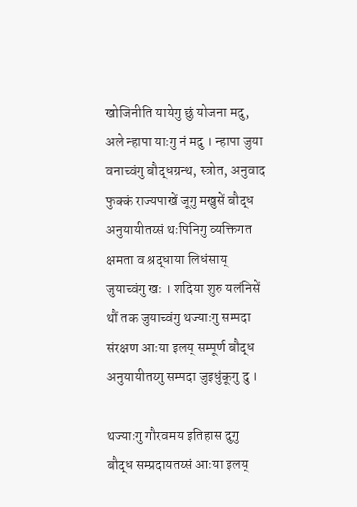खोजिनीति यायेगु छुं योजना मदु, अले न्हापा याःगु नं मदु । न्हापा जुया वनाच्वंगु बौद्धग्रन्थ, स्त्रोत, अनुवाद फुक्कं राज्यपाखें जूगु मखुसें बौद्ध अनुयायीतय्सं थःपिनिगु व्यक्तिगत क्षमता व श्रद्धाया लिधंसाय् जुयाच्वंगु खः । शदिया शुरु यलंनिसें थौं तक जुयाच्वंगु थज्याःगु सम्पदा संरक्षण आःया इलय् सम्पूर्ण बौद्ध अनुयायीतय्गु सम्पदा जुइधुंकूगु दु ।

थज्याःगु गौरवमय इतिहास दुगु बौद्ध सम्प्रदायतय्सं आःया इलय्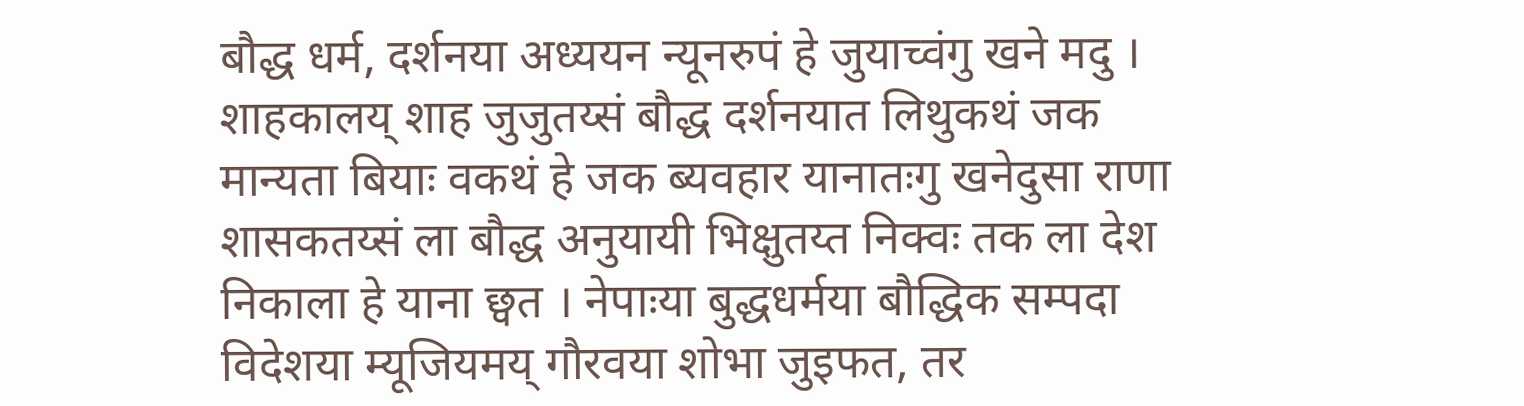बौद्ध धर्म, दर्शनया अध्ययन न्यूनरुपं हे जुयाच्वंगु खने मदु । शाहकालय् शाह जुजुतय्सं बौद्ध दर्शनयात लिथुकथं जक मान्यता बियाः वकथं हे जक ब्यवहार यानातःगु खनेदुसा राणा शासकतय्सं ला बौद्ध अनुयायी भिक्षुतय्त निक्वः तक ला देश निकाला हे याना छ्वत । नेपाःया बुद्धधर्मया बौद्धिक सम्पदा विदेशया म्यूजियमय् गौरवया शोभा जुइफत, तर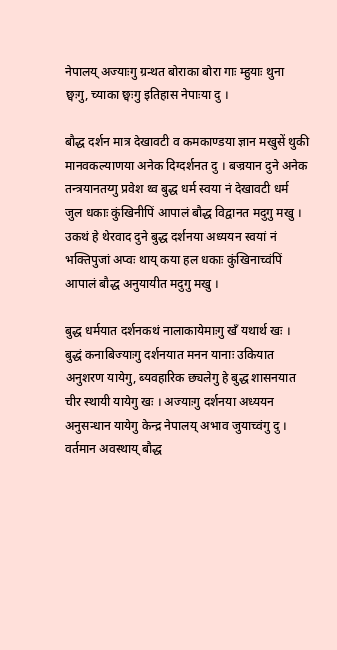नेपालय् अज्याःगु ग्रन्थत बोराका बोरा गाः म्हुयाः थुना छ्वःगु, च्याका छ्वःगु इतिहास नेपाःया दु ।

बौद्ध दर्शन मात्र देखावटी व कमकाण्डया ज्ञान मखुसें थुकी मानवकल्याणया अनेक दिग्दर्शनत दु । बज्रयान दुने अनेक तन्त्रयानतय्गु प्रवेश थ्व बुद्ध धर्म स्वया नं देखावटी धर्म जुल धकाः कुंखिनीपिं आपालं बौद्ध विद्वानत मदुगु मखु । उकथं हे थेरवाद दुने बुद्ध दर्शनया अध्ययन स्वयां नं भक्तिपुजां अप्वः थाय् कया हल धकाः कुंखिनाच्वंपिं आपालं बौद्ध अनुयायीत मदुगु मखु ।

बुद्ध धर्मयात दर्शनकथं नालाकायेमाःगु खँ यथार्थ खः । बुद्धं कनाबिज्याःगु दर्शनयात मनन यानाः उकियात अनुशरण यायेगु, ब्यवहारिक छ्यलेगु हे बुद्ध शासनयात चीर स्थायी यायेगु खः । अज्याःगु दर्शनया अध्ययन अनुसन्धान यायेगु केन्द्र नेपालय् अभाव जुयाच्वंगु दु । वर्तमान अवस्थाय् बौद्ध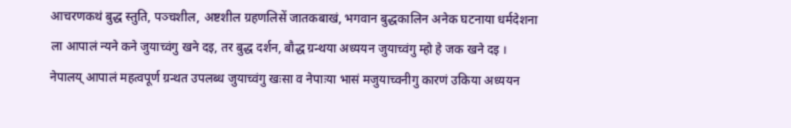आचरणकथं बुद्ध स्तुति, पञ्चशील, अष्टशील ग्रहणलिसें जातकबाखं, भगवान बुद्धकालिन अनेक घटनाया धर्मदेशना ला आपालं न्यने कने जुयाच्वंगु खने दइ, तर बुद्ध दर्शन, बौद्ध ग्रन्थया अध्ययन जुयाच्वंगु म्हो हे जक खने दइ । नेपालय् आपालं महत्वपूर्ण ग्रन्थत उपलब्ध जुयाच्वंगु खःसा व नेपाःया भासं मजुयाच्वनीगु कारणं उकिया अध्ययन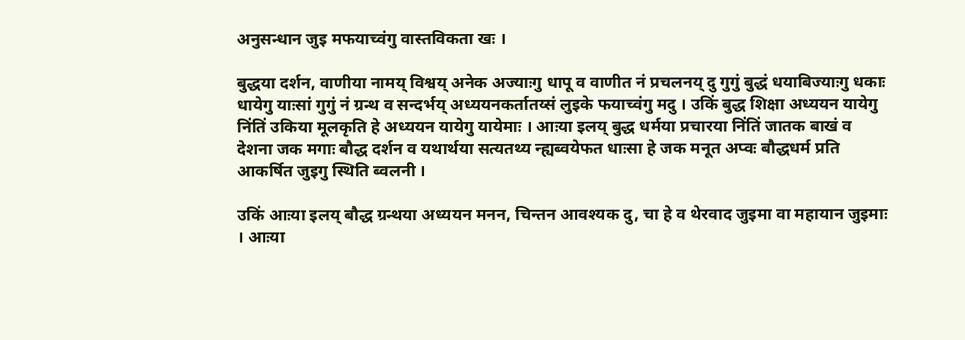अनुसन्धान जुइ मफयाच्वंगु वास्तविकता खः ।

बुद्धया दर्शन, वाणीया नामय् विश्वय् अनेक अज्याःगु धापू व वाणीत नं प्रचलनय् दु गुगुं बुद्धं धयाबिज्याःगु धकाः धायेगु याःसां गुगुं नं ग्रन्थ व सन्दर्भय् अध्ययनकर्तातय्सं लुइके फयाच्वंगु मदु । उकिं बुद्ध शिक्षा अध्ययन यायेगु निंतिं उकिया मूलकृति हे अध्ययन यायेगु यायेमाः । आःया इलय् बुद्ध धर्मया प्रचारया निंतिं जातक बाखं व देशना जक मगाः बौद्ध दर्शन व यथार्थया सत्यतथ्य न्ह्यब्वयेफत धाःसा हे जक मनूत अप्वः बौद्धधर्म प्रति आकर्षित जुइगु स्थिति ब्वलनी ।

उकिं आःया इलय् बौद्ध ग्रन्थया अध्ययन मनन, चिन्तन आवश्यक दु, चा हे व थेरवाद जुइमा वा महायान जुइमाः । आःया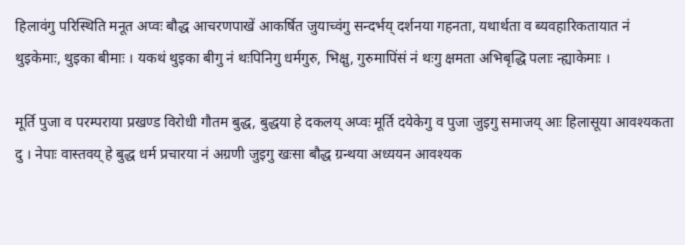हिलावंगु परिस्थिति मनूत अप्वः बौद्ध आचरणपाखें आकर्षित जुयाच्वंगु सन्दर्भय् दर्शनया गहनता, यथार्थता व ब्यवहारिकतायात नं थुइकेमाः, थुइका बीमाः । यकथं थुइका बीगु नं थःपिनिगु धर्मगुरु, भिक्षु, गुरुमापिंसं नं थःगु क्षमता अभिबृद्धि पलाः न्ह्याकेमाः ।

मूर्ति पुजा व परम्पराया प्रखण्ड विरोधी गौतम बुद्ध, बुद्धया हे दकलय् अप्वः मूर्ति दयेकेगु व पुजा जुइगु समाजय् आः हिलासूया आवश्यकता दु । नेपाः वास्तवय् हे बुद्ध धर्म प्रचारया नं अग्रणी जुइगु खःसा बौद्ध ग्रन्थया अध्ययन आवश्यक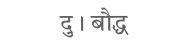दु । बौद्ध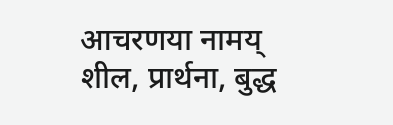आचरणया नामय् शील, प्रार्थना, बुद्ध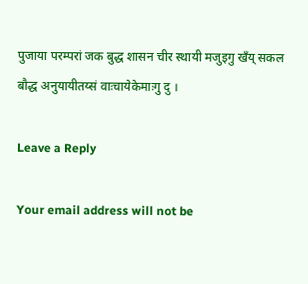पुजाया परम्परां जक बुद्ध शासन चीर स्थायी मजुइगु खँय् सकल बौद्ध अनुयायीतय्सं वाःचायेकेमाःगु दु ।

Leave a Reply

Your email address will not be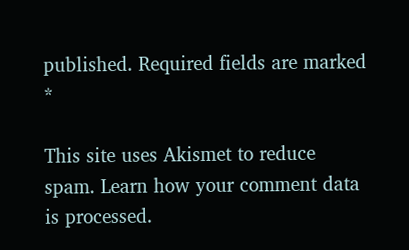published. Required fields are marked *

This site uses Akismet to reduce spam. Learn how your comment data is processed.